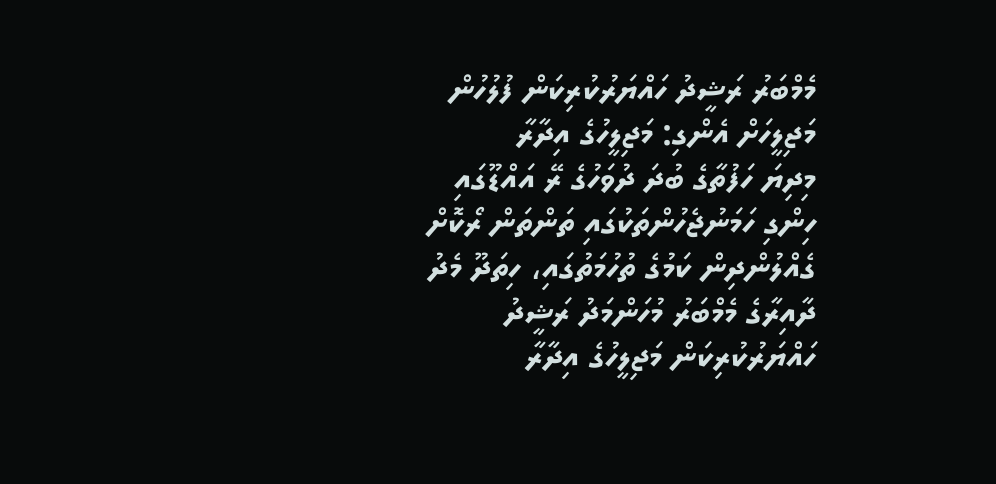މެމްބަރު ރަޝީދު ހައްޔަރުކުރިކަން ފުލުހުން މަޖިލީހަށް އެންގި: މަޖިލީހުގެ އިދާރާ
މިދިޔަ ހަފުތާގެ ބުދަ ދުވަހުގެ ރޭ އައްޑޫގައި ހިންގި ހަމަނުޖެހުންތަކުގައި ތަންތަން ރޯކޮށް ގެއްލުންދިން ކަމުގެ ތުހުމަތުގައި، ހިތަދޫ މެދު ދާއިރާގެ މެމްބަރު މުހަންމަދު ރަޝީދު ހައްޔަރުކުރިކަން މަޖިލީހުގެ އިދާރާ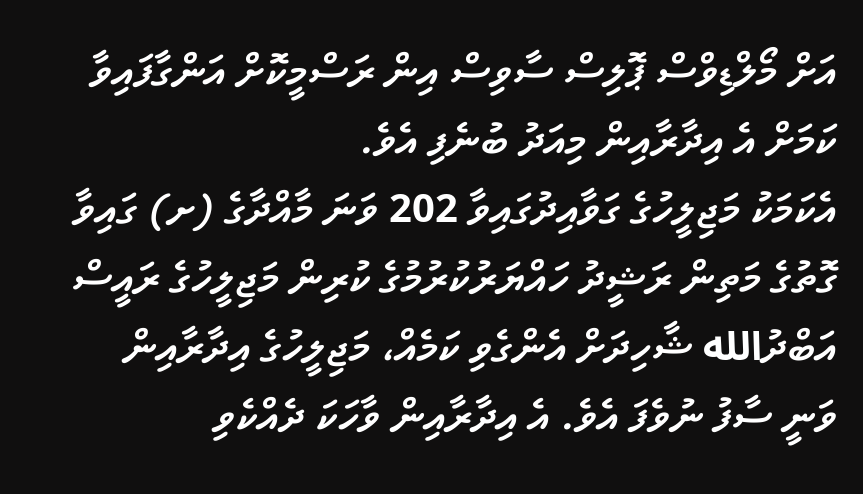އަށް މޯލްޑިވްސް ޕޮލިސް ސާވިސް އިން ރަސްމީކޮށް އަންގާފައިވާ ކަމަށް އެ އިދާރާއިން މިއަދު ބުނެފި އެވެ.
އެކަމަކު މަޖިލީހުގެ ގަވާއިދުގައިވާ 202 ވަނަ މާއްދާގެ (ށ) ގައިވާ ގޮތުގެ މަތިން ރަޝީދު ހައްޔަރުކުރުމުގެ ކުރިން މަޖިލީހުގެ ރައީސް އަބްދުالله ޝާހިދަށް އެންގެވި ކަމެއް، މަޖިލީހުގެ އިދާރާއިން ވަނީ ސާފު ނުވެފަ އެވެ. އެ އިދާރާއިން ވާހަކަ ދެއްކެވި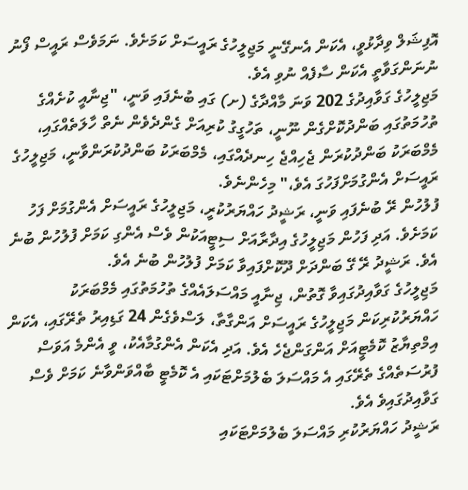އޮފިޝަލް ވިދާޅުވީ، އެކަން އެނގޭނީ މަޖިލީހުގެ ރައީސަށް ކަމަށެވެ. ނަމަވެސް ރައީސް ފޯނު ނުނަންގަވާތީ އެކަން ސާފެއް ނުވި އެވެ.
މަޖިލީހުގެ ގަވާއިދުގެ 202 ވަނަ މާއްދާގެ (ށ) ގައި ބުނެފައި ވަނީ، "ޖިނާއީ ކުށެއްގެ ތުހުމަތުގައި ބަންދުކޮށްގެން ނޫނީ، ތަހުގީގު ކުރިއަށް ގެންދެވެން ނެތް ހާލަތެއްގައި، މެމްބަރަކު ބަންދުކުރަން ޖެހިއްޖެ ހިނދެއްގައި، މެމްބަރަކު ބަންދުކުރަންވާނީ، މަޖިލީހުގެ ރައީސަށް އެންގުމަށްފަހުގަ އެވެ،" މިހެންނެވެ.
ފުލުހުން ރޭ ބުނެފައި ވަނީ، ރަޝީދު ހައްޔަރުކުރީ، މަޖިލީހުގެ ރައީސަށް އެންގުމަށް ފަހު ކަމަށެވެ. އަދި ފަހުން މަޖިލީހުގެ އިދާރާއަށް ސިޓީއަކުން ވެސް އެންގި ކަމަށް ފުލުހުން ބުނެ އެވެ. ރަޝީދު ރޭ ގޭ ބަންދަށް ދޫކޮށްފައިވާ ކަމަށް ފުލުހުން ބުނެ އެވެ.
މަޖިލީހުގެ ގަވާއިދުގައިވާ ގޮތުން، ޖިނާއީ މައްސަލައެއްގެ ތުހުމަތުގައި މެމްބަރަކު ހައްޔަރުކުރިކަން މަޖިލީހުގެ ރައީސަށް އަންގާތާ، ލަސްވެގެން 24 ގަޑިއިރު ތެރޭގައި، އެކަން އިމްތިޔާޒު ކޮމެޓީއަށް އަންގަންޖެހެ އެވެ. އަދި އެކަން އެންގުމާއެކު، ވީ އެންމެ އަވަސް ފުރުސަތެއްގެ ތެރޭގައި އެ މައްސަލަ ބެލުމަށްޓަކައި އެ ކޮމެޓީ ބާއްވަންވާނެ ކަމަށް ވެސް ގަވާއިދުގައިވެ އެވެ.
ރަޝީދު ހައްޔަރުކުރި މައްސަލަ ބެލުމަށްޓަކައި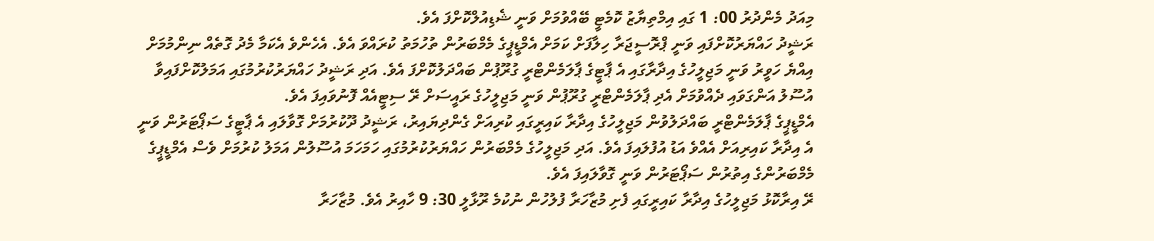މިއަދު މެންދުރު 00: 1 ގައި އިމްތިޔާޒު ކޮމެޓީ ބޭއްވުމަށް ވަނީ ޝެޑިއުލްކޮށްފަ އެވެ.
ރަޝީދު ހައްޔަރުކޮށްފައި ވަނީ ޕްރޮސީޖަރާ ހިލާފަށް ކަމަށް އެމްޑީޕީގެ މެމްބަރުން ތުހުމަތު ކުރައްވަ އެވެ. އެހެންވެ އެކަމާ މެދު ގޮތެއް ނިންމުމަށް އިއްޔެ ހަވީރު ވަނީ މަޖިލީހުގެ އިދާރާގައި އެ ޕާޓީގެ ޕާލަމެންޓްރީ ގުރޫޕުން ބައްދަލުކޮށްފަ އެވެ. އަދި ރަޝީދު ހައްޔަރުކުރުމުގައި އަމަލުކޮށްފައިވާ އުސޫލު އަންގަވައި ދެއްވުމަށް އެދި ޕާލަމެންޓްރީ ގުރޫޕުން ވަނީ މަޖިލީހުގެ ރައީސަށް ރޭ ސިޓީއެއް ފޮނުވައިފަ އެވެ.
އެމްޑީޕީގެ ޕާލަމެންޓްރީ ބައްދަލުވުން މަޖިލީހުގެ އިދާރާ ކައިރީގައި ކުރިއަށް ގެންދިޔައިރު، ރަޝީދު ދޫކުރުމަށް ގޮވާލައި އެ ޕާޓީގެ ސަޕޯޓަރުން ވަނީ އެ އިދާރާ ކައިރިއަށް އެއްވެ އަޑު އުފުލައިފަ އެވެ. އަދި މަޖިލީހުގެ މެމްބަރުން ހައްޔަރުކުރުމުގައި ހަމަހަމަ އުސޫލުން އަމަލު ކުރުމަށް ވެސް އެމްޑީޕީގެ މެމްބަރުންގެ އިތުރުން ސަޕޯޓަރުން ވަނީ ގޮވާލައިފަ އެވެ.
ރޭ އިރާކޮޅު މަޖިލީހުގެ އިދާރާ ކައިރީގައި ފެށި މުޒާހަރާ ފުލުހުން ނުކުމެ ރޫޅާލީ 30: 9 ހާއިރު އެވެ. މުޒާހަރާ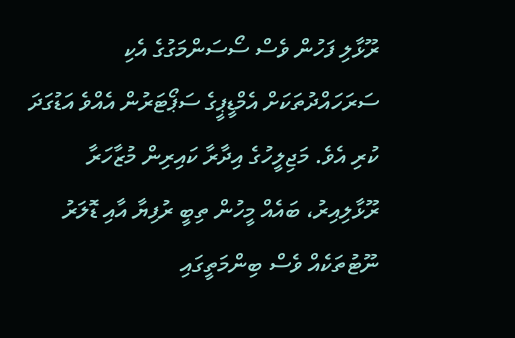ރޫޅާލި ފަހުން ވެސް ސޯސަންމަގުގެ އެކި ސަރަހައްދުތަކަށް އެމްޑީޕީގެ ސަޕޯޓަރުން އެއްވެ އަޑުގަދަ ކުރި އެވެ. މަޖިލީހުގެ އިދާރާ ކައިރިން މުޒާހަރާ ރޫޅާލިއިރު، ބައެއް މީހުން ތިބީ ރުފިޔާ އާއި ޑޮލަރު ނޫޓުތަކެއް ވެސް ބިންމަތީގައި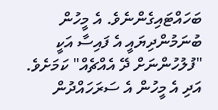ބަހައްޓައިގެންނެވެ. އެ މީހުން ބުނަމުންދިޔައީ އެ ފައިސާ އަކީ "ފުލުހުންނަށް ދޭ އެއްޗެއް" ކަމަށެވެ. އަދި އެ މީހުން އެ ސަރަހައްދުން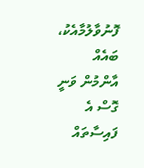ފޮނުވާލުމާއެކު، ބައެއް އާންމުން ވަނީ ގޮސް އެ ފައިސާތައް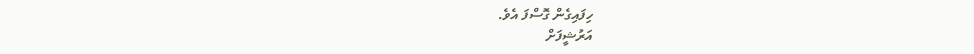ހިފައިގެން ގޮސްފަ އެވެ.
އަރުޝީފަށް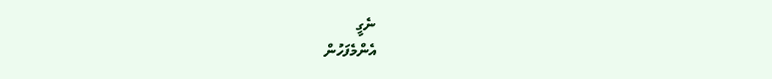ނެގީ
އެންމެފަހުން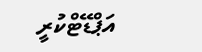އަޕްޑޭޓްކުރީ